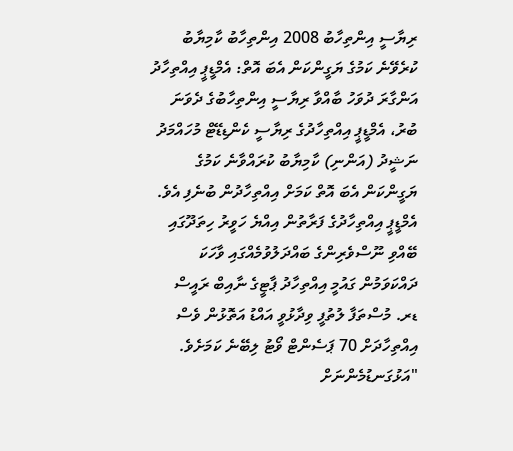ރިޔާސީ އިންތިހާބު 2008 އިންތިހާބު ކާމިޔާބު ކުރެވޭނެ ކަމުގެ ޔަގީންކަން އެބަ އޮތް: އެމްޑީޕީ އިއްތިހާދު
އަންގާރަ ދުވަހު ބާއްވާ ރިޔާސީ އިންތިހާބުގެ ދެވަނަ ބުރު، އެމްޑީޕީ އިއްތިހާދުގެ ރިޔާސީ ކެންޑިޑޭޓް މުހައްމަދު ނަޝީދު (އަންނި) ކާމިޔާބު ކުރައްވާނެ ކަމުގެ ޔަގީންކަން އެބަ އޮތް ކަމަށް އިއްތިހާދުން ބުނެފި އެވެ.
އެމްޑީޕީ އިއްތިހާދުގެ ފަރާތުން އިއްޔެ ހަވީރު ހިތަދޫގައި ބޭއްވި ނޫސްވެރިންގެ ބައްދަލުވުމެއްގައި ވާހަކަ ދައްކަވަމުން ގައުމީ އިއްތިހާދު ޕާޓީގެ ނާއިބް ރައީސް ޑރ. މުސްތަފާ ލުތުފީ ވިދާޅުވީ އައްޑު އަތޮޅުން ވެސް އިއްތިހާދަށް 70 ޕަސެންޓް ވޯޓު ލިބޭނެ ކަމަށެވެ.
"އަޅުގަނޑުމެންނަށް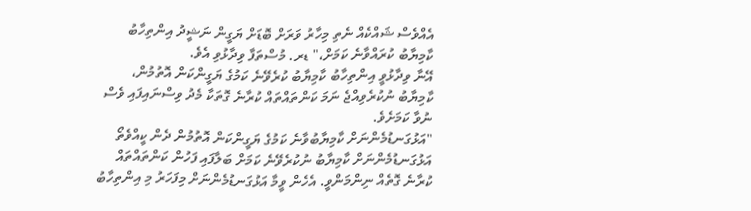އެއްވެސް ޝައްކެއް ނެތި މިހާރު ވަރަށް ބޮޑަށް ޔަގީން ނަޝީދު އިންތިހާބު ކާމިޔާބު ކުރައްވާނެ ކަމަށް،" ޑރ. މުސްތަފާ ވިދާޅުވި އެވެ.
އޭނާ ވިދާޅުވީ އިންތިހާބު ކާމިޔާބު ކުރެވޭނެ ކަމުގެ ޔަގީންކަން އޮތުމުން، ކާމިޔާބު ނުކުރެވިއްޖެ ނަމަ ކަންތައްތައް ކުރާނެ ގޮތަކާ މެދު ވިސްނައިފައި ވެސް ނުވާ ކަމަށެވެ.
"އަޅުގަނޑުމެންނަށް ކާމިޔާބުވާނެ ކަމުގެ ޔަގީންކަން އޮތުމުން ދެން ކީއްވެތޯ އަޅުގަނޑުމެންނަށް ކާމިޔާބު ނުކުރެވޭނެ ކަމަށް ބަލާފައި ފަހުން ކަންތައްތައް ކުރާނެ ގޮތެއް ނިންމަންވީ. އެހެން ވީމާ އަޅުގަނޑުމެންނަށް މިފަހަރު މި އިންތިހާބު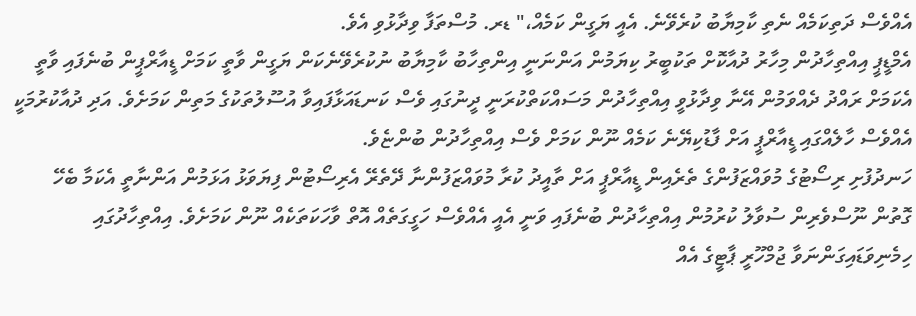އެއްވެސް ދަތިކަމެއް ނެތި ކާމިޔާބު ކުރެވޭނެ. އެއީ ޔަގީން ކަމެއް،" ޑރ. މުސްތަފާ ވިދާޅުވި އެވެ.
އެމްޑީޕީ އިއްތިހާދުން މިހާރު ދުއާކޮށް ތަކުބީރު ކިޔަމުން އަންނަނީ އިންތިހާބު ކާމިޔާބު ނުކުރެވޭނެކަން ޔަގީން ވާތީ ކަމަށް ޑީއާރްޕީން ބުނެފައި ވާތީ އެކަމަށް ރައްދު ދެއްވަމުން އޭނާ ވިދާޅުވީ އިއްތިހާދުން މަސައްކަތްކުރަނީ ދީނުގައި ވެސް ކަނޑައަޅާފައިވާ އުސޫލުތަކުގެ މަތިން ކަމަށެވެ. އަދި ދުއާކުރުމަކީ އެއްވެސް ހާލެއްގައި ޑީއާރްޕީ އަށް ފާޑުކިޔޭނެ ކަމެއް ނޫން ކަމަށް ވެސް އިއްތިހާދުން ބުންޏެވެ.
ހަނދުފުށި ރިސޯޓުގެ މުވައްޒަފުންގެ ތެރެއިން ޑީއާރްޕީ އަށް ތާއީދު ކުރާ މުވައްޒަފުންނާ ދޭތެރޭ އެރިސޯޓުން ފިޔަވަޅު އަޅަމުން އަންނާތީ އެކަމާ ބެހޭ ގޮތުން ނޫސްވެރިން ސުވާލު ކުރުމުން އިއްތިހާދުން ބުނެފައި ވަނީ އެއީ އެއްވެސް ހަގީގަތެއް އޮތް ވާހަކަތަކެއް ނޫން ކަމަށެވެ. އިއްތިހާދުގައި ހިމެނިވަޑައިގަންނަވާ ޖުމްހޫރީ ޕާޓީގެ އެއް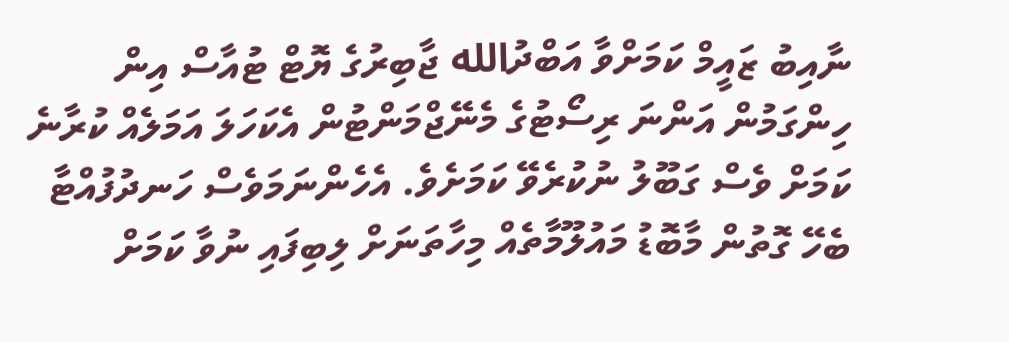ނާއިބު ޒައީމް ކަމަށްވާ އަބްދުالله ޖާބިރުގެ ޔޮޓް ޓުއާސް އިން ހިންގަމުން އަންނަ ރިސޯޓުގެ މެނޭޖްމަންޓުން އެކަހަލަ އަމަލެއް ކުރާނެ ކަމަށް ވެސް ގަބޫލު ނުކުރެވޭ ކަމަށެވެ. އެހެންނަމަވެސް ހަނދުފުއްޓާ ބެހޭ ގޮތުން މާބޮޑު މައުލޫމާތެއް މިހާތަނަށް ލިބިފައި ނުވާ ކަމަށް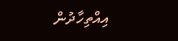އިއްތިހާދުން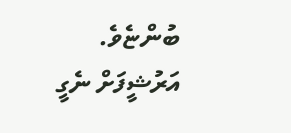ބުންޏެވެ.
އަރުޝީފަށް ނެގީ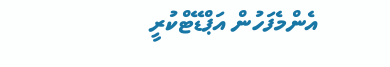އެންމެފަހުން އަޕްޑޭޓްކުރީ